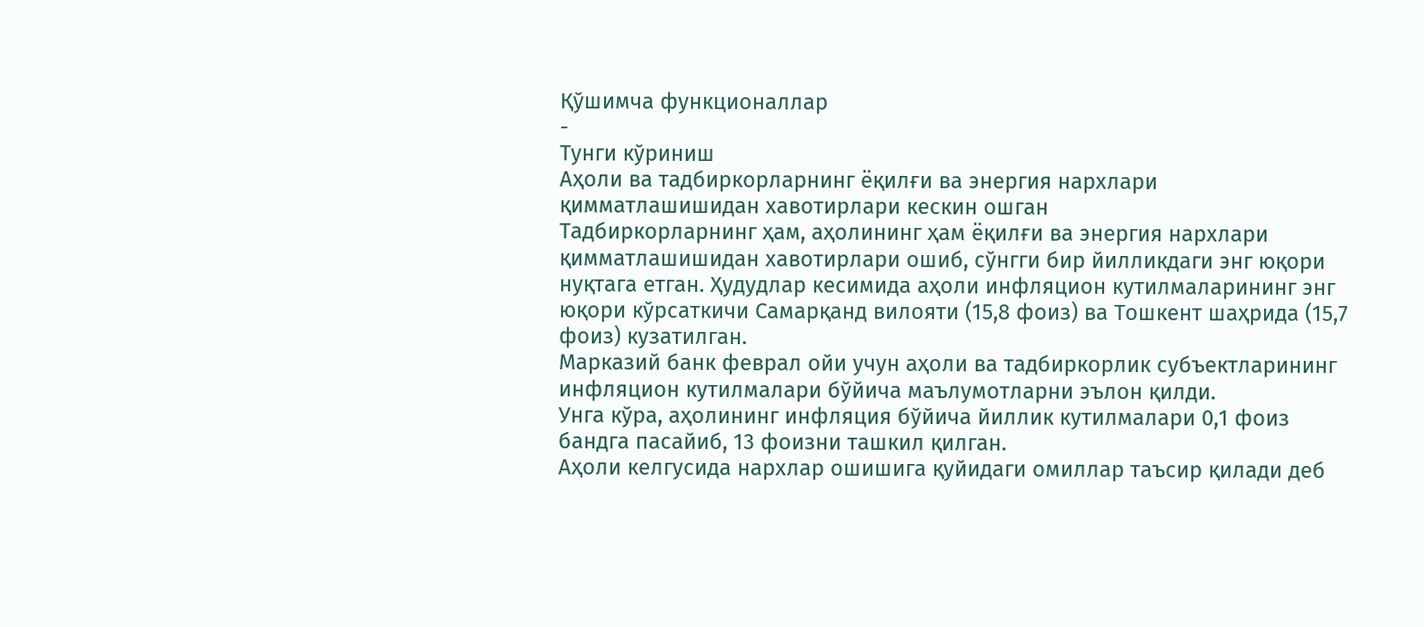Қўшимча функционаллар
-
Тунги кўриниш
Аҳоли ва тадбиркорларнинг ёқилғи ва энергия нархлари қимматлашишидан хавотирлари кескин ошган
Тадбиркорларнинг ҳам, аҳолининг ҳам ёқилғи ва энергия нархлари қимматлашишидан хавотирлари ошиб, сўнгги бир йилликдаги энг юқори нуқтага етган. Ҳудудлар кесимида аҳоли инфляцион кутилмаларининг энг юқори кўрсаткичи Самарқанд вилояти (15,8 фоиз) ва Тошкент шаҳрида (15,7 фоиз) кузатилган.
Марказий банк феврал ойи учун аҳоли ва тадбиркорлик субъектларининг инфляцион кутилмалари бўйича маълумотларни эълон қилди.
Унга кўра, аҳолининг инфляция бўйича йиллик кутилмалари 0,1 фоиз бандга пасайиб, 13 фоизни ташкил қилган.
Аҳоли келгусида нархлар ошишига қуйидаги омиллар таъсир қилади деб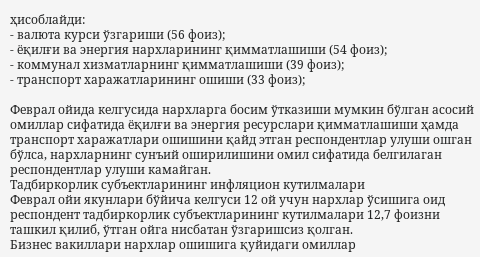ҳисоблайди:
- валюта курси ўзгариши (56 фоиз);
- ёқилғи ва энергия нархларининг қимматлашиши (54 фоиз);
- коммунал хизматларнинг қимматлашиши (39 фоиз);
- транспорт харажатларининг ошиши (33 фоиз);

Феврал ойида келгусида нархларга босим ўтказиши мумкин бўлган асосий омиллар сифатида ёқилғи ва энергия ресурслари қимматлашиши ҳамда транспорт харажатлари ошишини қайд этган респондентлар улуши ошган бўлса, нархларнинг сунъий оширилишини омил сифатида белгилаган респондентлар улуши камайган.
Тадбиркорлик субъектларининг инфляцион кутилмалари
Феврал ойи якунлари бўйича келгуси 12 ой учун нархлар ўсишига оид респондент тадбиркорлик субъектларининг кутилмалари 12,7 фоизни ташкил қилиб, ўтган ойга нисбатан ўзгаришсиз қолган.
Бизнес вакиллари нархлар ошишига қуйидаги омиллар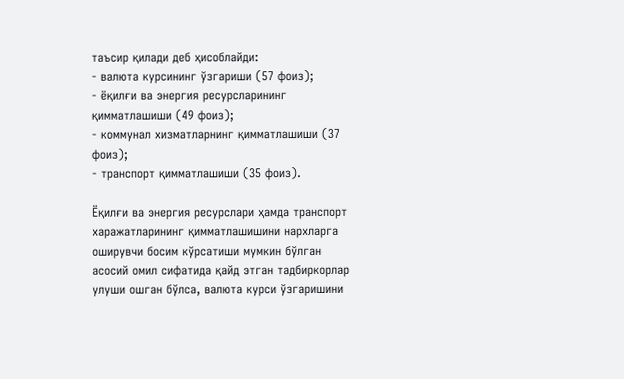таъсир қилади деб ҳисоблайди:
- валюта курсининг ўзгариши (57 фоиз);
- ёқилғи ва энергия ресурсларининг қимматлашиши (49 фоиз);
- коммунал хизматларнинг қимматлашиши (37 фоиз);
- транспорт қимматлашиши (35 фоиз).

Ёқилғи ва энергия ресурслари ҳамда транспорт харажатларининг қимматлашишини нархларга оширувчи босим кўрсатиши мумкин бўлган асосий омил сифатида қайд этган тадбиркорлар улуши ошган бўлса, валюта курси ўзгаришини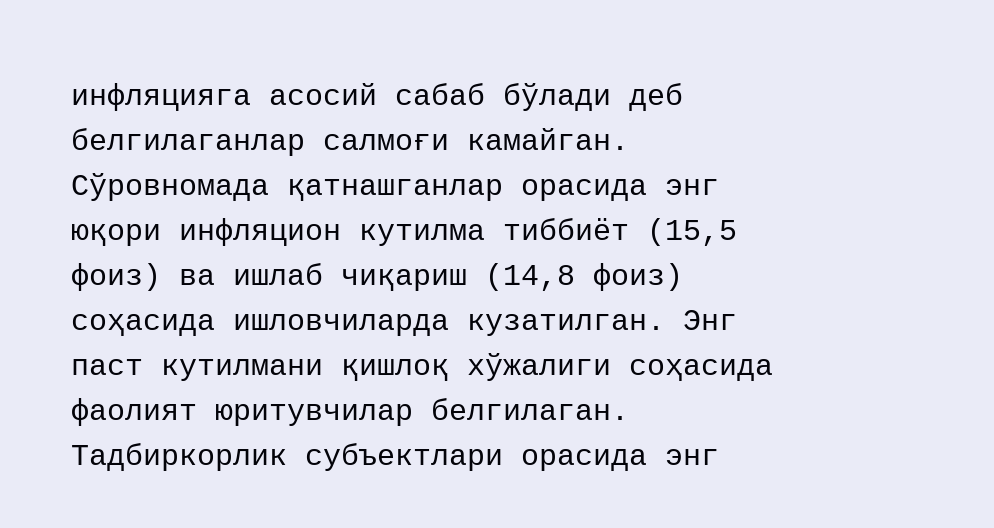инфляцияга асосий сабаб бўлади деб белгилаганлар салмоғи камайган.
Сўровномада қатнашганлар орасида энг юқори инфляцион кутилма тиббиёт (15,5 фоиз) ва ишлаб чиқариш (14,8 фоиз) соҳасида ишловчиларда кузатилган. Энг паст кутилмани қишлоқ хўжалиги соҳасида фаолият юритувчилар белгилаган. Тадбиркорлик субъектлари орасида энг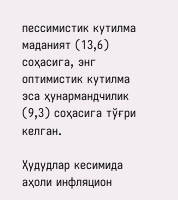пессимистик кутилма маданият (13,6) соҳасига, энг оптимистик кутилма эса ҳунармандчилик (9,3) соҳасига тўғри келган.

Ҳудудлар кесимида аҳоли инфляцион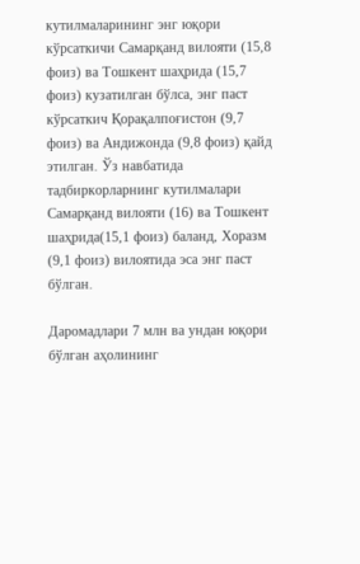кутилмаларининг энг юқори кўрсаткичи Самарқанд вилояти (15,8 фоиз) ва Тошкент шаҳрида (15,7 фоиз) кузатилган бўлса, энг паст кўрсаткич Қорақалпоғистон (9,7 фоиз) ва Андижонда (9,8 фоиз) қайд этилган. Ўз навбатида тадбиркорларнинг кутилмалари Самарқанд вилояти (16) ва Тошкент шаҳрида(15,1 фоиз) баланд, Хоразм (9,1 фоиз) вилоятида эса энг паст бўлган.

Даромадлари 7 млн ва ундан юқори бўлган аҳолининг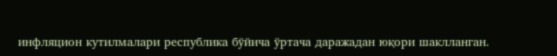инфляцион кутилмалари республика бўйича ўртача даражадан юқори шаклланган.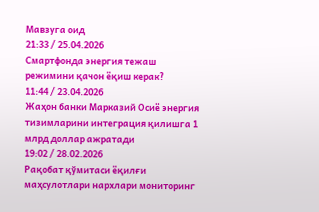Мавзуга оид
21:33 / 25.04.2026
Смартфонда энергия тежаш режимини қачон ёқиш керак?
11:44 / 23.04.2026
Жаҳон банки Марказий Осиё энергия тизимларини интеграция қилишга 1 млрд доллар ажратади
19:02 / 28.02.2026
Рақобат қўмитаси ёқилғи маҳсулотлари нархлари мониторинг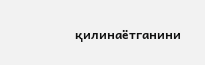қилинаётганини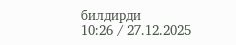билдирди
10:26 / 27.12.2025